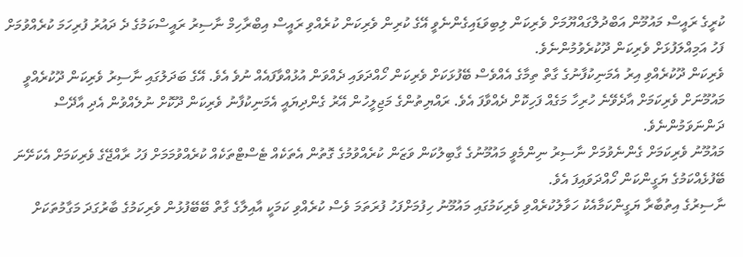ކުރީގެ ރައީސް މައުމޫން އަބްދުލްގައްޔޫމަށް ވެރިކަން ލިބިވަޑައިގެންނެވީ އޭގެ ކުރިން ވެރިކަން ކުރެއްވި ރައީސް އިބްރާހިމް ނާސިރު ރައީސްކަމުގެ ދެ ދައުރު ފުރިހަމަ ކުރެއްވުމަށް ފަހު އަމިއްލަފުޅަށް ވެރިކަން ދޫކުރެވުމުންނެވެ.
ވެރިކަން ދޫކުރެއްވި އިރު އެމަނިކުފާނުގެ ގާތް ތިމާގެ އެއްވެސް ބޭފުޅަކަށް ވެރިކަން ހޯއްދަވައި ދެއްވަން އުޅުއްވާފައެއް ނުވެ އެވެ. އޭގެ ބަދަލުގައި ނާސިރު ވެރިކަން ދޫކުރެއްވީ މައުމޫނަށް ވެރިކަމަށް އާދެވޭނެ ހުރިހާ މަގެއް ފަހިކޮށް ދެއްވާފަ އެވެ. ރައްޔިތުންގެ މަޖިލީހުން އޭރު ގެންދިޔައީ އެމަނިކުފާނު ވެރިކަން ދޫކޮށް ނުލެއްވުން އެދި އާދޭސް ދަންނަވަމުންނެވެ.
މައުމޫނު ވެރިކަމަށް ގެންނެވުމަށް ނާސިރު ނިންމެވީ މައުމޫނުގެ ގާބިލުކަން ވަޒަން ކުރެއްވުމުގެ ގޮތުން އެތަކެއް ޓެސްޓްތަކެއް ކުރެއްވުމަމަށް ފަހު ރާއްޖޭގެ ވެރިކަމަށް އެކަށޭނަ ބޭފުޅެއްކަމުގެ ޔަގީންކަން ހޯއްދަވައިފަ އެވެ.
ނާސިރުގެ އިތުބާރާ ޔަގީންކަމާއެކު ހަވާލުކުރެއްވި ވެރިކަމުގައި މައުމޫނު ހިފުމަށްފަހު ފުރަތަމަ ވެސް ކުރެއްވި ކަމަކީ އާއިލާގެ ގާތް ބޭބޭފުޅުން ވެރިކަމުގެ ބާރުގަދަ މަގާމުތަކަށް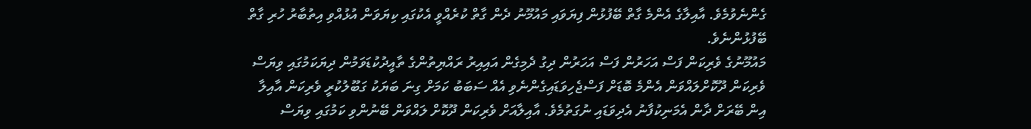ގެންނެވުމެވެ. އާއިލާގެ އެންމެ ގާތް ބޭފުޅުން ފިޔަވައި މައުމޫނު ދެން ގާތް ކުރެއްވީ އެކުގައި ކިޔަވަން އުޅުއްވި އިތުބާރު ހުރި ގާތް ބޭފުޅުންނެވެ.
މައުމޫނުގެ ވެރިކަން ފަސް އަހަރުން ފަސް އަހަރުން ދިގު ދެމިގެން އައިއިރު ރައްޔިތުންގެ ތާއީދުކުޑަވަމުން ދިޔަކަމުގައި ވިޔަސް ވެރިކަން ދޫކޮށްލައްވަން އެންމެ ބޮޑަށް ފަސްޖެހިވަޑައިގެންނެވި އެއް ސަބަބު ކަމަށް ގިނަ ބަޔަކު ގަބޫލުކުރީ ވެރިކަން އާއިލާ އިން ބޭރަށް ދާން އެމަނިކުފާނު އެދިވަޑައި ނުގަތުމެވެ. އާއިލާއަށް ވެރިކަން ދޫކޮށް ލައްވަން ބޭނުންވި ކަމުގައި ވިޔަސް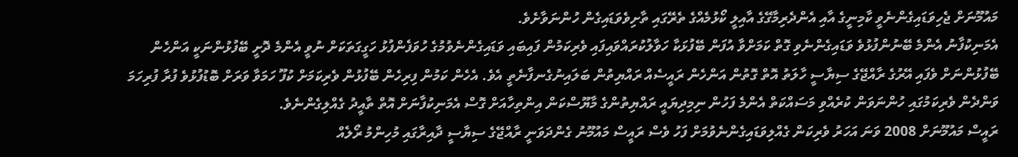މައުމޫނަށް ޖެހިވަޑައިގެންނެވީ ކާމިނީގެ އާއި އެންދެރިމާގޭގެ އާއިލީ ކޯޅުމެއްގެ ތެރޭގައި ތާށިވެވަޑައިގެން ހުންނަވާށެވެ.
އެމަނިކުފާނު އެންމެ ބޭނުންފުޅުވެ ވަޑައިގެންނެވި ގޮތް ކަމަށްވާ އުފަން ބޭފުޅަކާ ހަވާލުކުރައްވައިފައި ވެރިކަމުން ފައިބައި ވަޑައިގެންނެވުމުގެ ހުވަފެންފުޅު ހަގީގަތަކަށް ނުވީ އެންމެ ދޮށީ ބޭފުޅުންނަކީ އަންހެން ބޭފުޅުންނަށް ވެފައި އޭރުގެ ރާއްޖޭގެ ސިޔާސީ ހާލަތު އޮތް ގޮތުން އަންހެން ރައީސެއް ރައްޔިތުން ބަލައިނުގެނފާނެތީ އެވެ. އެހެން ކަމުން ފިރިހެން ބޭފުޅުން ވެރިކަމަށް ކުފޫ ހަމަވާ ވަރަށް ބޮޑުފުޅުވެ ފުރާ ފުރިހަމަ ވަންދެން ވެރިކަމުގައި ހުންނަވަން ކުރެއްވި މަސައްކަތް އެންމެ ފަހުން ނިމިދިޔައީ ރައްޔިތުންގެ މާޔޫސްކަން އިންތިހާއަށް ގޮސް އެމަނިކުފާނަށް އޮތް ތާއީދު ގެއްލިގެންނެވެ.
ރައީސް މައުމޫނަށް 2008 ވަނަ އަހަރު ވެރިކަން ގެއްލިވަޑައިގެންނެވުމަށް ފަހު ވެސް ރައީސް މައުމޫނު ގެންދަވަނީ ރާއްޖޭގެ ސިޔާސީ ދާއިރާގައި މުހިންމު ރޯލެއް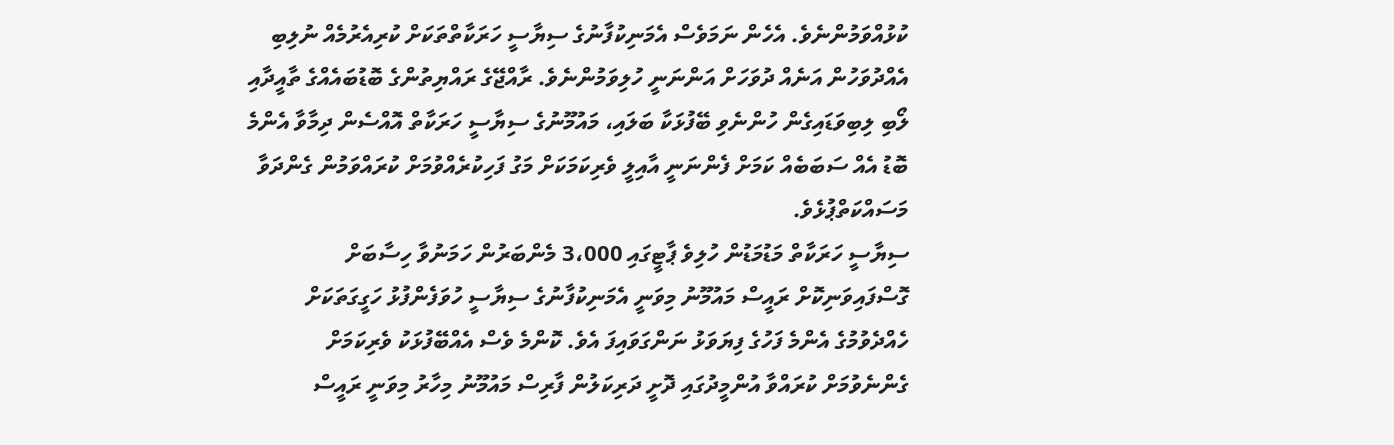ކުޅުއްވަމުންނެވެ. އެހެން ނަމަވެސް އެމަނިކުފާނުގެ ސިޔާސީ ހަރަކާތްތަކަށް ކުރިއެރުމެއް ނުލިބި އެއްދުވަހުން އަނެއް ދުވަހަށް އަންނަނީ ހުލިވަމުންނެވެ. ރާއްޖޭގެ ރައްޔިތުންގެ ބޮޑުބައެއްގެ ތާއީދާއި ލޯބި ލިބިވަޑައިގެން ހުންނެވި ބޭފުޅަކާ ބަލައި، މައުމޫނުގެ ސިޔާސީ ހަރަކާތް އޮއްސެން ދިމާވާ އެންމެ ބޮޑު އެއް ސަބަބެއް ކަމަށް ފެންނަނީ އާއިލީ ވެރިކަމަކަށް މަގު ފަހިކުރެއްވުމަށް ކުރައްވަމުން ގެންދަވާ މަސައްކަތްޕުޅެވެ.
ސިޔާސީ ހަރަކާތް މަޑުމަޑުން ހުލިވެ ޕާޓީގައި 3،000 މެންބަރުން ހަމަނުވާ ހިސާބަށް ގޮސްފައިވަނިކޮށް ރައީސް މައުމޫނު މިވަނީ އެމަނިކުފާނުގެ ސިޔާސީ ހުވަފެންފުޅު ހަގީގަތަކަށް ހެއްދެވުމުގެ އެންމެ ފަހުގެ ފިޔަވަޅު ނަންގަވައިފަ އެވެ. ކޮންމެ ވެސް އެއްބޭފުޅަކު ވެރިކަމަށް ގެންނެވުމަށް ކުރައްވާ އުންމީދުގައި ދޮށީ ދަރިކަލުން ފާރިސް މައުމޫނު މިހާރު މިވަނީ ރައީސް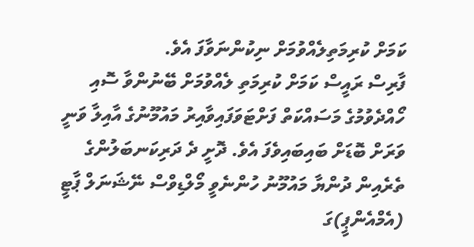ކަމަށް ކުރިމަތިލެއްވުމަށް ނިކުންނަވާފަ އެވެ.
ފާރިސް ރައީސް ކަމަށް ކުރިމަތި ލެއްވުމަށް ބޭނުންވާ ސޮއި ހޯއްދެވުމުގެ މަސައްކަތް ފަށްޓަވަފައިވާއިރު މައުމޫނުގެ އާއިލާ ވަނީ ވަރަށް ބޮޑަށް ބައިބައިވެފަ އެވެ. ދޮށީ ދެ ދަރިކަނބަލުންގެ ތެރެއިން ދުންޔާ މައުމޫނު ހުންނެވީ މޯލްޑިވްސް ނޭޝަނަލް ޕާޓީ (އެމްއެންޕީ)ގަ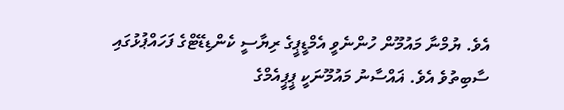އެވެ. ޔުމްނާ މައުމޫން ހުންނެވީ އެމްޑީޕީގެ ރިޔާސީ ކެންޑިޑޭޓްގެ ފަހައްޕުޅުގައި ސާބިތުވެ އެވެ. ޣައްސާނު މައުމޫނަކީ ޕީޕީއެމްގެ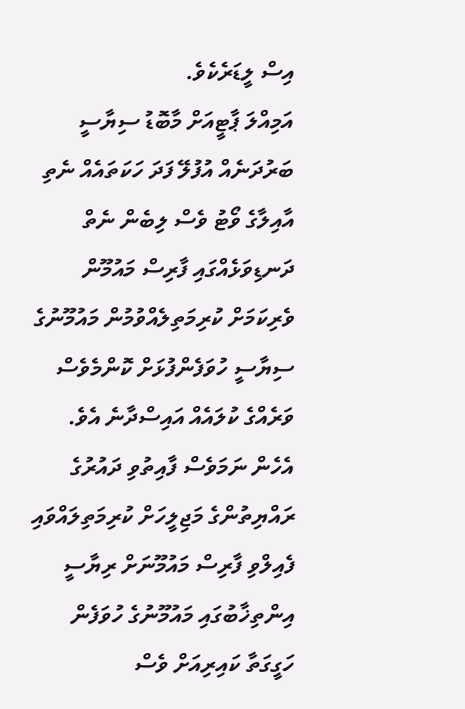އިސް ލީޑަރެކެވެ.
އަމިއްލަ ޕާޓީއަށް މާބޮޑު ސިޔާސީ ބަރުދަނެއް އުފުލޭ ފަދަ ހަކަތައެއް ނެތި އާއިލާގެ ވޯޓު ވެސް ލިބެން ނެތް ދަނޑިވަޅެއްގައި ފާރިސް މައުމޫން ވެރިކަމަށް ކުރިމަތިލެއްވުމުން މައުމޫނުގެ ސިޔާސީ ހުވަފެންފުޅަށް ކޮންމެވެސް ވަރެއްގެ ކުލައެއް އައިސްދާނެ އެވެ. އެހެން ނަމަވެސް ފާއިތުވި ދައުރުގެ ރައްޔިތުންގެ މަޖިލީހަށް ކުރިމަތިލައްވައި ފެއިލްވި ފާރިސް މައުމޫނަށް ރިޔާސީ އިންތިޚާބުގައި މައުމޫނުގެ ހުވަފެން ހަގީގަތާ ކައިރިއަށް ވެސް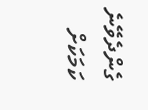ގެންދެވޭނެ ކަމަކަށް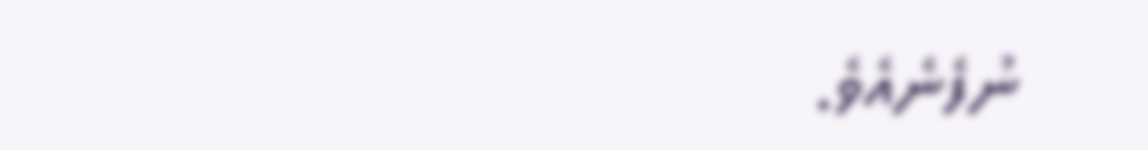ނުފެނެއެވެ.